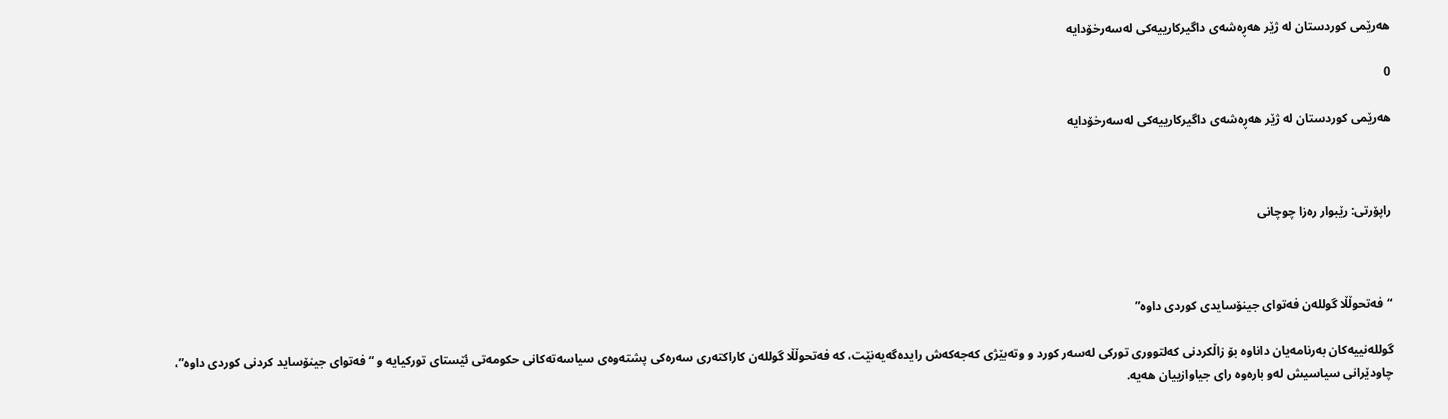هه‌رێمی كوردستان له‌ ژێر هه‌ڕه‌شه‌ی داگیركارییه‌كی له‌سه‌رخۆدایه‌

0

هه‌رێمی كوردستان له‌ ژێر هه‌ڕه‌شه‌ی داگیركارییه‌كی له‌سه‌رخۆدایه‌



راپۆرتی: رێبوار ره‌زا چوچانی



“فه‌تحوڵڵا گولله‌ن فه‌توای جینۆسایدی كوردی داوه‌”

گولله‌نییه‌كان به‌رنامه‌یان داناوه‌ بۆ زاڵكردنی كه‌لتووری توركی له‌سه‌ر كورد و وته‌بێژی كه‌جه‌كه‌ش رایده‌گه‌یه‌نێت، كه‌ فه‌تحوڵڵا گولله‌ن كاراكته‌ری سه‌ره‌كی پشته‌وه‌ی سیاسه‌ته‌كانی حكومه‌تی ئێستای توركیایه‌ و “فه‌توای جینۆساید كردنی كوردی داوه‌”، چاودێرانی سیاسیش له‌و باره‌وه‌ رای جیاوازییان هه‌یه‌.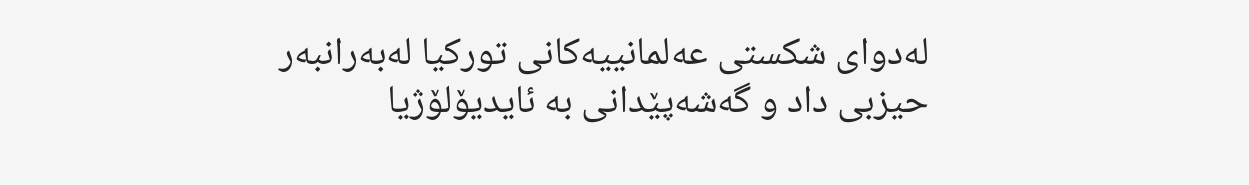له‌دوای شكستی عه‌لمانییه‌كانی توركیا له‌به‌رانبه‌ر حیزبی داد و گه‌شه‌پێدانی به‌ ئایدیۆلۆژیا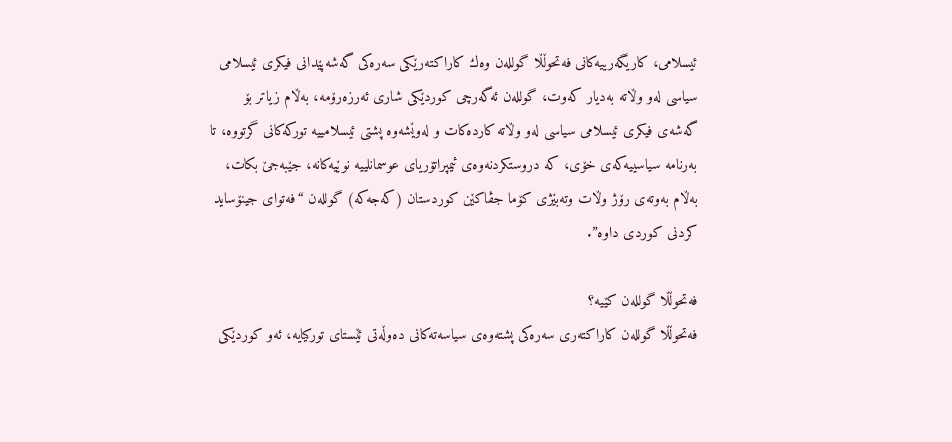ئیسلامی، كاریگه‌رییه‌كانی فه‌تحوڵڵا گولله‌ن وه‌ك كاراكته‌رێكی سه‌ره‌كی گه‌شه‌پێدانی فیكری ئیسلامی سیاسی له‌و وڵاته‌ به‌دیار كه‌وت، گولله‌ن ئه‌گه‌رچی كوردێكی شاری ئه‌رزه‌رۆمه‌، به‌ڵام زیاتر بۆ گه‌شه‌ی فیكری ئیسلامی سیاسی له‌و وڵاته‌ كارده‌كات و له‌وێشه‌وه‌ پشتی ئیسلامییه‌ توركه‌كانی گرتووه‌، تا به‌رنامه‌ سیاسییه‌كه‌ی خۆی، كه‌ دروستكردنه‌وه‌ی ئیمپراتۆریای عوسمانلییه‌ نوێیه‌كانه‌، جێبه‌جێ بكات، به‌ڵام به‌وته‌ی رۆژ وڵات وته‌بێژی كۆما جڤاكێن كوردستان (كه‌جه‌كه‌) گولله‌ن “فه‌توای جینۆساید كردنی كوردی داوه‌”.

فه‌تحوڵڵا گولله‌ن كێیه‌؟
فه‌تحوڵڵا گولله‌ن كاراكته‌ری سه‌ره‌كی پشته‌وه‌ی سیاسه‌ته‌كانی ده‌وڵه‌تی ئێستای توركیایه‌، ئه‌و كوردێكی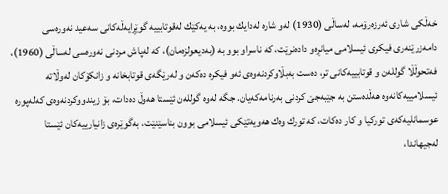خه‌ڵكی شاری ئه‌رزه‌رۆمه‌، له‌ساڵی (1930) له‌و شاره‌ له‌دایك بووه‌، به‌ یه‌كێك له‌قوتابییه‌ گوێڕایه‌ڵه‌كانی سه‌عید نه‌وره‌سی دامه‌زرێنه‌ری فیكری ئیسلامی میانڕه‌و داده‌نرێت، كه‌ ناسراو بوو به‌ (به‌دیعولزه‌مان)، كه‌ له‌پاش مردنی نه‌وره‌سی له‌ساڵی (1960)، فه‌تحوڵڵا گولله‌ن و قوتابییه‌كانی تر، ده‌ست به‌بڵاوكردنه‌وه‌ی ئه‌و فیكره‌ ده‌كه‌ن و له‌رێگه‌ی قوتابخانه‌ و زانكۆكان له‌وڵاته‌ ئیسلامییه‌كانه‌وه‌ هه‌ڵده‌ستن به‌ جێبه‌جێ كردنی به‌رنامه‌كه‌یان. جگه‌ له‌وه‌ گولله‌ن ئێستا هه‌وڵ ده‌دات، بۆ زیندووكردنه‌وه‌ی كه‌له‌پوره‌ عوسمانلیه‌كه‌ی توركیا و كار ده‌كات، كه‌ تورك وه‌ك هه‌ویه‌تێكی ئیسلامی بوون بناسێنێت، به‌گوێره‌ی زانیارییه‌كان ئێستا له‌جیهاندا،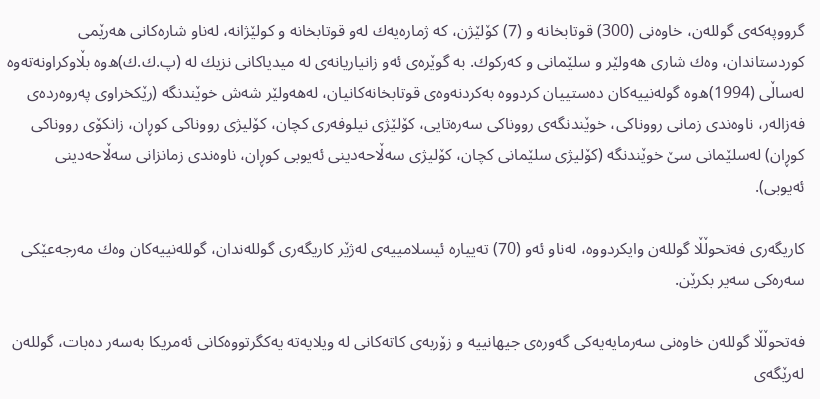گرووپه‌كه‌ی گولله‌ن، خاوه‌نی (300) قوتابخانه‌ و (7) كۆلێژن، كه‌ ژماره‌یه‌ك له‌و قوتابخانه‌ و كولێژانه‌، له‌ناو شاره‌كانی هه‌رێمی كوردستاندان، وه‌ك شاری هه‌ولێر و سلێمانی و كه‌ركوك. به‌ گوێره‌ی ئه‌و زانیاریانه‌ی له‌ میدیاكانی نزیك له‌ (پ.ك.ك)ه‌وه‌ بڵاوكراونه‌ته‌وه‌ له‌ساڵی (1994)ه‌وه‌ گوله‌نییه‌كان ده‌ستییان كردووه‌ به‌كردنه‌وه‌ی قوتابخانه‌كانیان، له‌هه‌ولێر شه‌ش خوێندنگه‌ (رێكخراوی په‌روه‌رده‌ی فه‌زاله‌ر، ناوه‌ندی زمانی رووناكی، خوێندنگه‌ی رووناكی سه‌ره‌تایی، كۆلێژی نیلوفه‌ری كچان، كۆلیژی رووناكی كوڕان، زانكۆی رووناكی كوڕان) له‌سلێمانی سێ خوێندنگه‌ (كۆلیژی سلێمانی كچان، كۆلیژی سه‌ڵاحه‌دینی ئه‌یوبی كوڕان، ناوه‌ندی زمانزانی سه‌ڵاحه‌دینی ئه‌یوبی).

كاریگه‌ری فه‌تحوڵڵا گولله‌ن وایكردووه‌، له‌ناو ئه‌و (70) ته‌ییاره‌ ئیسلامییه‌ی له‌ژێر كاریگه‌ری گولله‌ندان، گولله‌نییه‌كان وه‌ك مه‌رجه‌عێكی سه‌ره‌كی سه‌یر بكرێن.

فه‌تحوڵڵا گولله‌ن خاوه‌نی سه‌رمایه‌یه‌كی گه‌وره‌ی جیهانییه‌ و زۆربه‌ی كاته‌كانی له‌ ویلایه‌ته‌ یه‌كگرتووه‌كانی ئه‌مریكا به‌سه‌ر ده‌بات، گولله‌ن له‌رێگه‌ی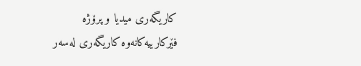كاریگه‌ری میدیا و پرۆژه‌ فێركارییه‌كانه‌وه‌ كاریگه‌ری له‌سه‌ر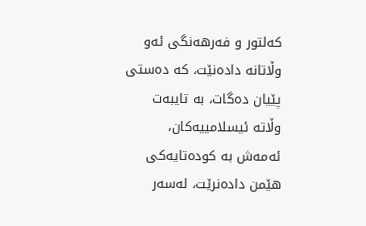كه‌لتور و فه‌رهه‌نگی ئه‌و وڵاتانه‌ داده‌نێت، كه‌ ده‌ستی پێیان ده‌گات، به‌ تایبه‌ت وڵاته‌ ئیسلامییه‌كان، ئه‌مه‌ش به‌ كوده‌تایه‌كی هێمن داده‌نرێت، له‌سه‌ر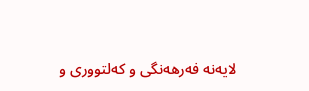لایه‌نه‌ فه‌رهه‌نگی و كه‌لتووری و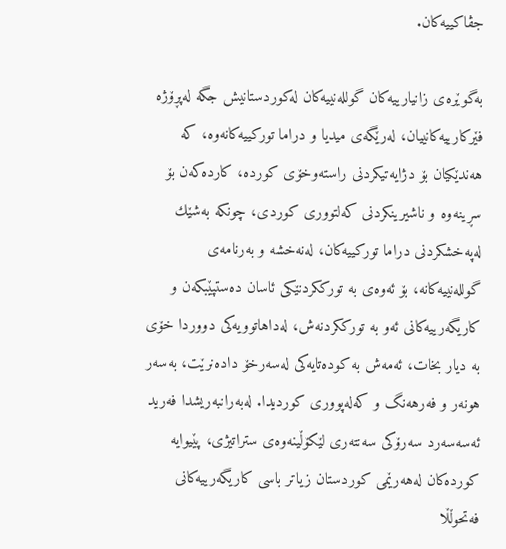جڤاكییه‌كان.

به‌گوێره‌ی زانیارییه‌كان گولله‌نییه‌كان له‌كوردستانیش جگه‌ له‌پڕۆژه‌ فێركارییه‌كانییان، له‌رێگه‌ی میدیا و دراما توركییه‌كانه‌وه‌، كه‌ هه‌ندێكیان بۆ دژایه‌تیكردنی راسته‌وخۆی كورده‌، كارده‌كه‌ن بۆ سڕینه‌وه‌ و ناشیرینكردنی كه‌لتووری كوردی، چونكه‌ به‌شێك له‌په‌خشكردنی دراما توركییه‌كان، له‌نه‌خشه‌ و به‌رنامه‌ی گولله‌نییه‌كانه‌، بۆ ئه‌وه‌ی به‌ تورككردنێكی ئاسان ده‌ستپێبكه‌ن و كاریگه‌رییه‌كانی ئه‌و به‌ تورككردنه‌ش، له‌داهاتوویه‌كی دووردا خۆی به‌ دیار بخات، ئه‌مه‌ش به‌ كوده‌تایه‌كی له‌سه‌رخۆ داده‌نرێت، به‌سه‌ر هونه‌ر و فه‌رهه‌نگ و كه‌له‌پووری كوردیدا. له‌به‌رانبه‌ریشدا فه‌رید ئه‌سه‌سه‌رد سه‌رۆكی سه‌نته‌ری لێكۆڵینه‌وه‌ی ستراتیژی، پێیوایه‌ كورده‌كان له‌هه‌رێمی كوردستان زیاتر باسی كاریگه‌رییه‌كانی فه‌تحوڵڵا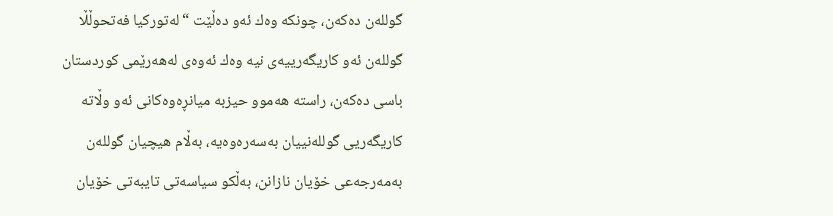گولله‌ن ده‌كه‌ن، چونكه‌ وه‌ك ئه‌و ده‌ڵێت “له‌توركیا فه‌تحوڵڵا گولله‌ن ئه‌و كاریگه‌رییه‌ی نیه‌ وه‌ك ئه‌وه‌ی له‌هه‌رێمی كوردستان باسی ده‌كه‌ن، راسته‌ هه‌موو حیزبه‌ میانڕه‌وه‌كانی ئه‌و وڵاته‌ كاریگه‌ریی گولله‌نییان به‌سه‌ره‌وه‌یه‌، به‌ڵام هیچیان گولله‌ن به‌مه‌رجه‌عی خۆیان نازانن، به‌ڵكو سیاسه‌تی تایبه‌تی خۆیان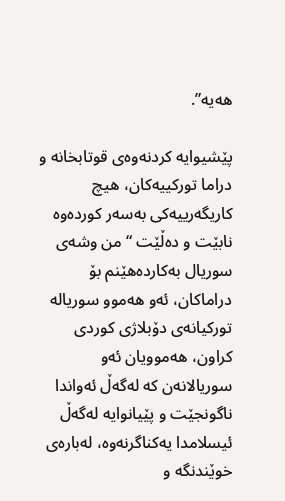هه‌یه‌”.

پێشیوایه‌ كردنه‌وه‌ی قوتابخانه‌ و دراما توركییه‌كان، هیچ كاریگه‌رییه‌كی به‌سه‌ر كورده‌وه‌ نابێت و ده‌ڵێت “من وشه‌ی سوریال به‌كارده‌هێنم بۆ دراماكان، ئه‌و هه‌موو سوریاله‌ توركیانه‌ی دۆبلاژی كوردی كراون، هه‌موویان ئه‌و سوریالانه‌ن كه‌ له‌گه‌ڵ ئه‌واندا ناگونجێت و پێیانوایه‌ له‌گه‌ڵ ئیسلامدا یه‌كناگرنه‌وه‌، له‌باره‌ی خوێندنگه‌ و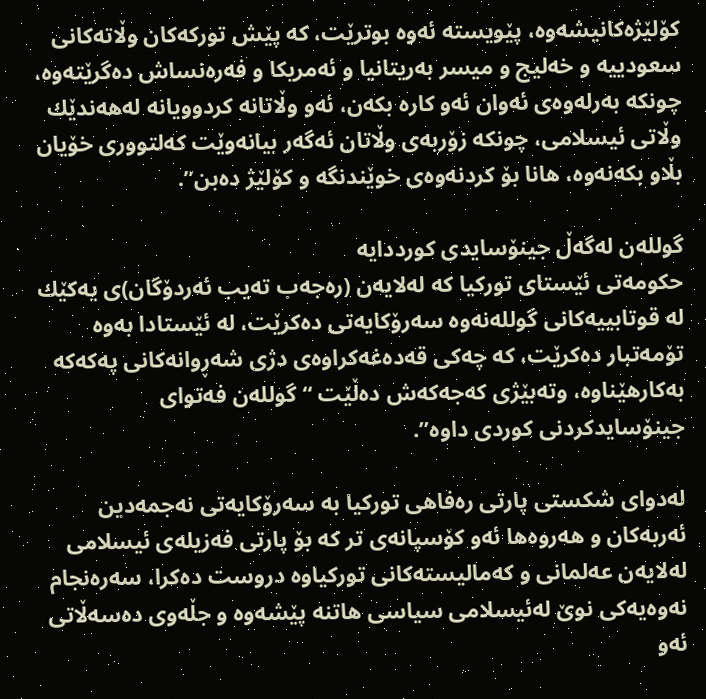كۆلێژه‌كانیشه‌وه‌، پێویسته‌ ئه‌وه‌ بوترێت، كه‌ پێش توركه‌كان وڵاته‌كانی سعودییه‌ و خه‌لیج و میسر به‌ریتانیا و ئه‌مریكا و فه‌ره‌نساش ده‌گرێته‌وه‌، چونكه‌ به‌رله‌وه‌ی ئه‌وان ئه‌و كاره‌ بكه‌ن، ئه‌و وڵاتانه‌ كردوویانه‌ له‌هه‌ندێك وڵاتی ئیسلامی، چونكه‌ زۆربه‌ی وڵاتان ئه‌گه‌ر بیانه‌وێت كه‌لتووری خۆیان بڵاو بكه‌نه‌وه‌، هانا بۆ كردنه‌وه‌ی خوێندنگه‌ و كۆلێژ ده‌بن”.

گولله‌ن له‌گه‌ڵ جینۆسایدی كورددایه‌
حكومه‌تی ئێستای توركیا كه‌ له‌لایه‌ن (ره‌جه‌ب ته‌یب ئه‌ردۆگان)ی یه‌كێك له‌ قوتابییه‌كانی گولله‌نه‌وه‌ سه‌رۆكایه‌تی ده‌كرێت، له‌ ئێستادا به‌وه‌ تۆمه‌تبار ده‌كرێت، كه‌ چه‌كی قه‌ده‌غه‌كراوه‌ی دژی شه‌ڕوانه‌كانی په‌كه‌كه‌ به‌كارهێناوه‌، وته‌بێژی كه‌جه‌كه‌ش ده‌ڵێت “گولله‌ن فه‌توای جینۆسایدكردنی كوردی داوه‌”.

له‌دوای شكستی پارتی ره‌فاهی توركیا به‌ سه‌رۆكایه‌تی نه‌جمه‌دین ئه‌ربه‌كان و هه‌روه‌ها ئه‌و كۆسپانه‌ی تر كه‌ بۆ پارتی فه‌زیله‌ی ئیسلامی له‌لایه‌ن عه‌لمانی و كه‌مالیسته‌كانی توركیاوه‌ دروست ده‌كرا، سه‌ره‌نجام نه‌وه‌یه‌كی نوێ له‌ئیسلامی سیاسی هاتنه‌ پێشه‌وه‌ و جڵه‌وی ده‌سه‌ڵاتی ئه‌و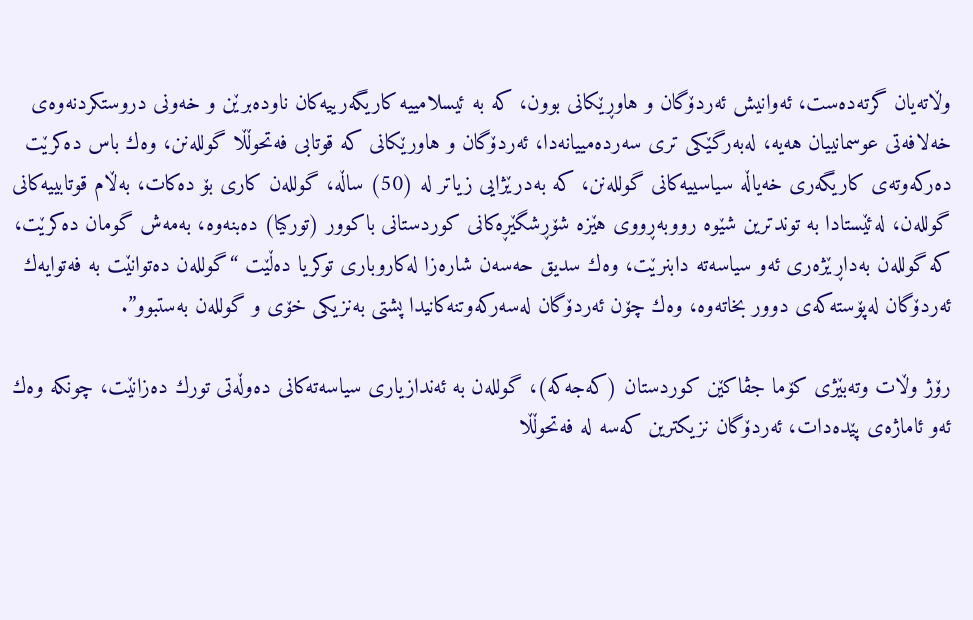وڵاته‌یان گرته‌ده‌ست، ئه‌وانیش ئه‌ردۆگان و هاوڕێكانی بوون، كه‌ به‌ ئیسلامییه‌ كاریگه‌رییه‌كان ناوده‌برێن و خه‌ونی دروستكردنه‌وه‌ی خه‌لافه‌تی عوسمانییان هه‌یه‌، له‌به‌رگێكی تری سه‌رده‌مییانه‌دا، ئه‌ردۆگان و هاورێكانی كه‌ قوتابی فه‌تحوڵڵا گولله‌نن، وه‌ك باس ده‌كرێت ده‌ركه‌وته‌ی كاریگه‌ری خه‌یاڵه‌ سیاسییه‌كانی گولله‌نن، كه‌ به‌درێژایی زیاتر له‌ (50) ساڵه‌، گولله‌ن كاری بۆ ده‌كات، به‌ڵام قوتابییه‌كانی گولله‌ن، له‌ئێستادا به‌ توندترین شێوه‌ رووبه‌ڕووی هێزه‌ شۆڕشگێڕه‌كانی كوردستانی باكوور (توركیا) ده‌بنه‌وه‌، به‌مه‌ش گومان ده‌كرێت، كه‌ گولله‌ن به‌داڕێژه‌ری ئه‌و سیاسه‌ته‌ دابنرێت، وه‌ك سدیق حه‌سه‌ن شاره‌زا له‌كاروباری توكریا ده‌ڵێت “گولله‌ن ده‌توانێت به‌ فه‌توایه‌ك ئه‌ردۆگان له‌پۆسته‌كه‌ی دوور بخاته‌وه‌، وه‌ك چۆن ئه‌ردۆگان له‌سه‌ركه‌وتنه‌كانیدا پشتی به‌نزیكی خۆی و گولله‌ن به‌ستبوو”.

رۆژ وڵات وته‌بێژی كۆما جڤاكێن كوردستان (كه‌جه‌كه‌)، گولله‌ن به‌ ئه‌ندازیاری سیاسه‌ته‌كانی ده‌وڵه‌تی تورك ده‌زانێت، چونكه‌ وه‌ك ئه‌و ئاماژه‌ی پێده‌دات، ئه‌ردۆگان نزیكترین كه‌سه‌ له‌ فه‌تحوڵڵا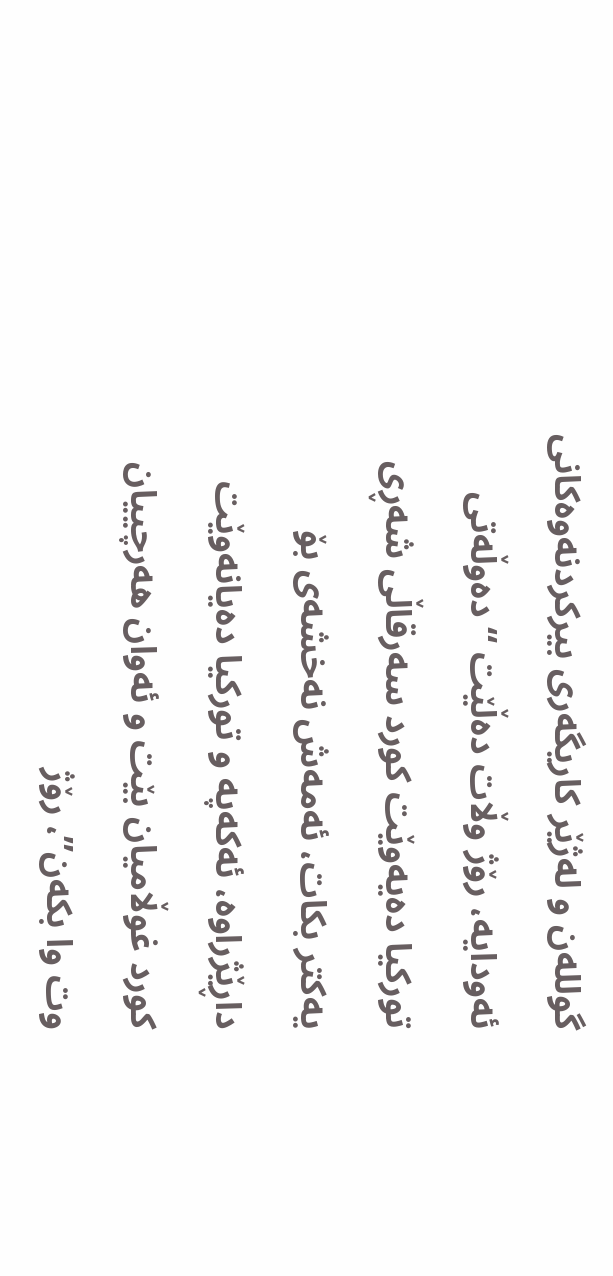گولله‌ن و له‌ژێر كاریگه‌ری بیركردنه‌وه‌كانی ئه‌ودایه‌، رۆژ وڵات ده‌ڵێت “ده‌وڵه‌تی توركیا ده‌یه‌وێت كورد سه‌رقاڵی شه‌ڕی یه‌كتر بكات، ئه‌مه‌ش نه‌خشه‌ی بۆ داڕێژراوه‌، ئه‌كه‌په‌ و توركیا ده‌یانه‌وێت كورد غوڵامیان بێت و ئه‌وان هه‌رچییان وت وا بكه‌ن”، رۆژ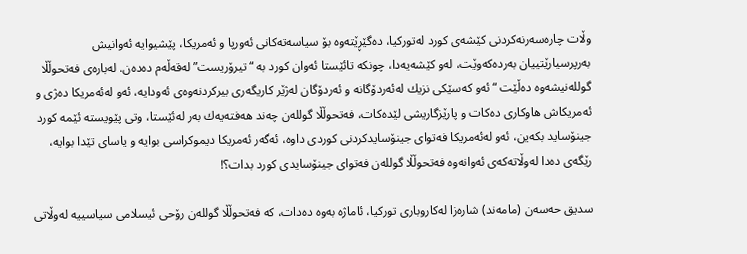وڵات چاره‌سه‌رنه‌كردنی كێشه‌ی كورد له‌توركیا، ده‌گێڕێته‌وه‌ بۆ سیاسه‌ته‌كانی ئه‌ورپا و ئه‌مریكا، پێشیوایه‌ ئه‌وانیش به‌رپرسیارێتییان به‌رده‌كه‌وێت، له‌و كێشه‌یه‌دا، چونكه‌ تائێستا ئه‌وان كورد به‌ “تیرۆریست” له‌قه‌ڵه‌م ده‌ده‌ن. له‌باره‌ی فه‌تحوڵڵا گولله‌نیشه‌وه‌ ده‌ڵێت “ئه‌و كه‌سێكی نزیك له‌ئه‌ردۆگانه‌ و ئه‌ردۆگان له‌ژێر كاریگه‌ری بیركردنه‌وه‌ی ئه‌ودایه‌، ئه‌و له‌ئه‌مریكا ده‌ژی و ئه‌مریكاش هاوكاری ده‌كات و پارێزگاریشی لێده‌كات، فه‌تحوڵڵا گولله‌ن چه‌ند هه‌فته‌یه‌ك به‌ر له‌ئێستا، وتی پێویسته‌ ئێمه‌ كورد جینۆساید بكه‌ین، ئه‌و له‌ئه‌مریكا فه‌توای جینۆسایدكردنی كوردی داوه‌، ئه‌گه‌ر ئه‌مریكا دیموكراسی بوایه‌ و یاسای تێدا بوایه‌، رێگه‌ی ده‌دا له‌وڵاته‌كه‌ی ئه‌وانه‌وه‌ فه‌تحوڵڵا گولله‌ن فه‌توای جینۆسایدی كورد بدات؟!

سدیق حه‌سه‌ن (مامه‌ند) شاره‌زا له‌كاروباری توركیا، ئاماژه‌ به‌وه‌ ده‌دات، كه‌ فه‌تحوڵڵا گولله‌ن رۆحی ئیسلامی سیاسییه‌ له‌وڵاتی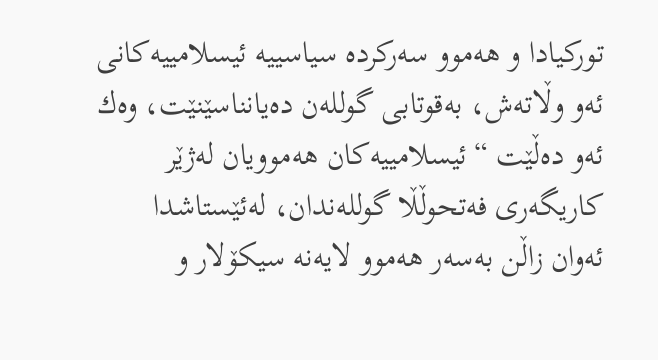توركیادا و هه‌موو سه‌ركرده‌ سیاسییه‌ ئیسلامییه‌كانی ئه‌و وڵاته‌ش، به‌قوتابی گولله‌ن ده‌یانناسێنێت، وه‌ك ئه‌و ده‌ڵێت “ئیسلامییه‌كان هه‌موویان له‌ژێر كاریگه‌ری فه‌تحوڵڵا گولله‌ندان، له‌ئێستاشدا ئه‌وان زاڵن به‌سه‌ر هه‌موو لایه‌نه‌ سیكۆلار و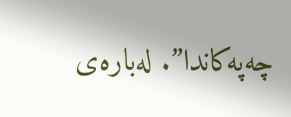چه‌په‌كاندا”. له‌باره‌ی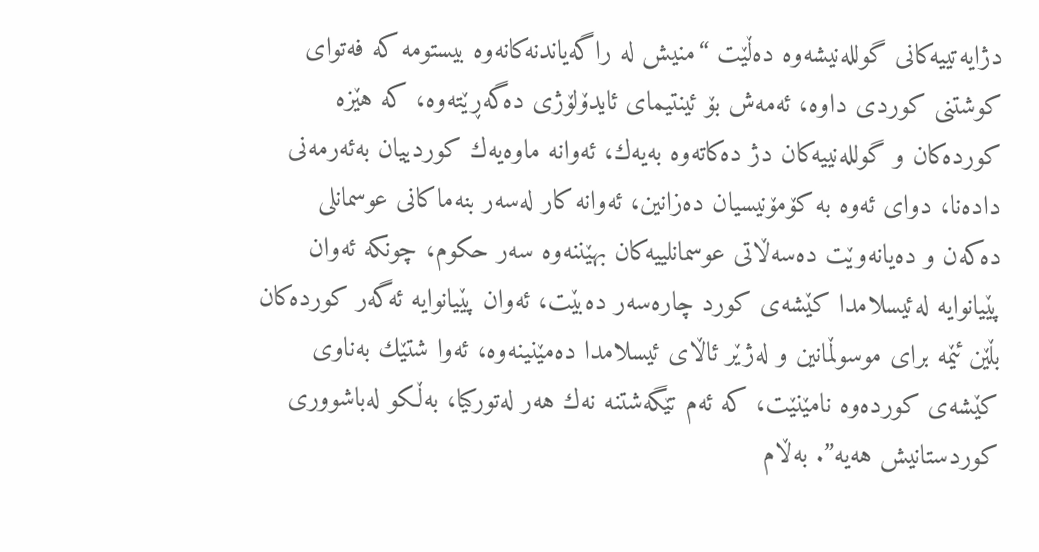دژایه‌تییه‌كانی گولله‌نیشه‌وه‌ ده‌ڵێت “منیش له‌ راگه‌یاندنه‌كانه‌وه‌ بیستومه‌ كه‌ فه‌توای كوشتنی كوردی داوه‌، ئه‌مه‌ش بۆ ئینتیمای ئایدۆلۆژی ده‌گه‌ڕێته‌وه‌، كه‌ هێزه‌ كورده‌كان و گولله‌نییه‌كان دژ ده‌كاته‌وه‌ به‌یه‌ك، ئه‌وانه‌ ماوه‌یه‌ك كوردییان به‌ئه‌رمه‌نی داده‌نا، دوای ئه‌وه‌ به‌ كۆمۆنیسیان ده‌زانین، ئه‌وانه‌ كار له‌سه‌ر بنه‌ماكانی عوسمانلی ده‌كه‌ن و ده‌یانه‌وێت ده‌سه‌ڵاتی عوسمانلییه‌كان بهێننه‌وه‌ سه‌ر حكوم، چونكه‌ ئه‌وان پێیانوایه‌ له‌ئیسلامدا كێشه‌ی كورد چاره‌سه‌ر ده‌بێت، ئه‌وان پێیانوایه‌ ئه‌گه‌ر كورده‌كان بڵێن ئێمه‌ برای موسوڵمانین و له‌ژێر ئاڵای ئیسلامدا ده‌مێنینه‌وه‌، ئه‌وا شتێك به‌ناوی كێشه‌ی كورده‌وه‌ نامێنێت، كه‌ ئه‌م تێگه‌شتنه‌ نه‌ك هه‌ر له‌توركیا، به‌ڵكو له‌باشووری كوردستانیش هه‌یه‌”. به‌ڵام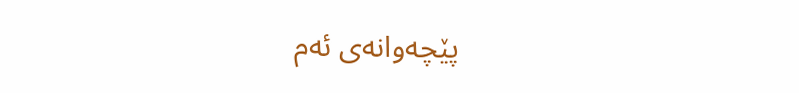پێچه‌وانه‌ی ئه‌م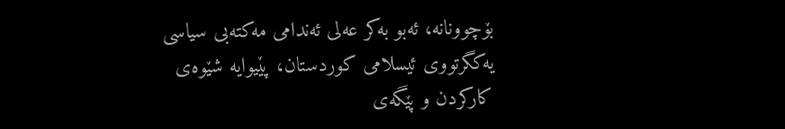بۆچوونانه‌، ئه‌بو به‌كر عه‌لی ئه‌ندامی مه‌كته‌بی سیاسی یه‌كگرتووی ئیسلامی كوردستان، پێیوایه‌ شێوه‌ی كاركردن و پێگه‌ی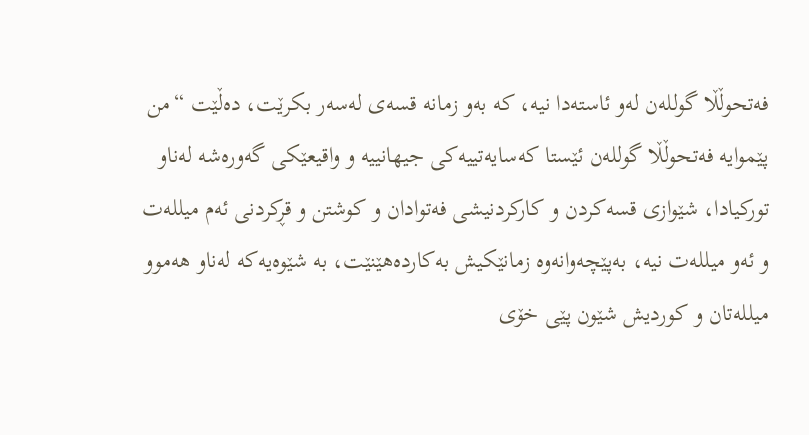فه‌تحوڵڵا گولله‌ن له‌و ئاسته‌دا نیه‌، كه‌ به‌و زمانه‌ قسه‌ی له‌سه‌ر بكرێت، ده‌ڵێت “من پێموایه‌ فه‌تحوڵڵا گولله‌ن ئێستا كه‌سایه‌تییه‌كی جیهانییه‌ و واقیعێكی گه‌وره‌شه‌ له‌ناو توركیادا، شێوازی قسه‌كردن و كاركردنیشی فه‌توادان و كوشتن و قڕكردنی ئه‌م میلله‌ت و ئه‌و میلله‌ت نیه‌، به‌پێچه‌وانه‌وه‌ زمانێكیش به‌كارده‌هێنێت، به‌ شێوه‌یه‌كه‌ له‌ناو هه‌موو میلله‌تان و كوردیش شێون پێی خۆی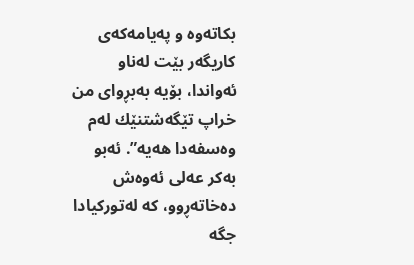بكاته‌وه‌ و په‌یامه‌كه‌ی كاریگه‌ر بێت له‌ناو ئه‌واندا، بۆیه‌ به‌بڕوای من خراپ تێگه‌شتنێك له‌م وه‌سفه‌دا هه‌یه‌”. ئه‌بو به‌كر عه‌لی ئه‌وه‌ش ده‌خاته‌ڕوو، كه‌ له‌توركیادا جگه‌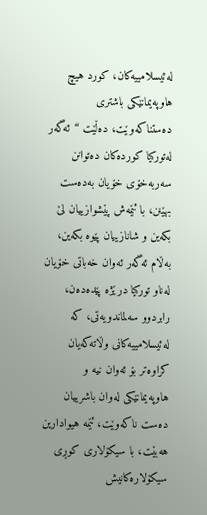له‌ئیسلامییه‌كان، كورد هیچ هاوپه‌یمانێكی باشتری ده‌ستناكه‌وێت، ده‌ڵێت “ئه‌گه‌ر له‌توركیا كورده‌كان ده‌توانن سه‌ربه‌خۆی خۆیان به‌ده‌ست بهێنن، با ئێمه‌ش پێشوازییان لێ بكه‌ین و شانازییان پێوه‌ بكه‌ین، به‌ڵام ئه‌گه‌ر ئه‌وان خه‌باتی خۆیان له‌ناو توركیا درێژه‌ پێده‌ده‌ن، رابردوو سه‌لماندویه‌تی، كه‌ له‌ئیسلامییه‌كانی وڵاته‌كه‌یان كراوه‌تر بۆ ئه‌وان نیه‌ و هاوپه‌یمانێكی له‌وان باشرییان ده‌ست ناكه‌وێت، ئێمه‌ هیوادارین هه‌بێت، با سیكۆلاری كوڕی سیكۆلاره‌كانیش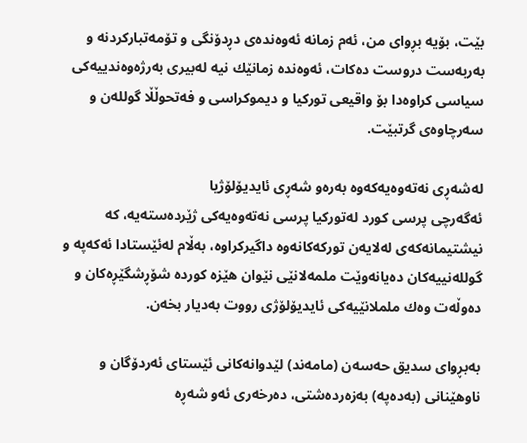بێت، بۆیه‌ بڕوای من، ئه‌م زمانه‌ ئه‌وه‌نده‌ی دڕدۆنگی و تۆمه‌تباركردنه‌ و به‌ربه‌ست دروست ده‌كات، ئه‌وه‌نده‌ زمانێك نیه‌ له‌بیری به‌رژه‌وه‌ندییه‌كی سیاسی كراوه‌دا بۆ واقیعی توركیا و دیموكراسی و فه‌تحوڵڵا گولله‌ن و سه‌رچاوه‌ی گرتبێت.

له‌شه‌ڕی نه‌ته‌وه‌یه‌كه‌وه‌ به‌ره‌و شه‌ڕی ئایدیۆلۆژیا
ئه‌گه‌رچی پرسی كورد له‌توركیا پرسی نه‌ته‌وه‌یه‌كی ژێرده‌سته‌یه‌، كه‌ نیشتیمانه‌كه‌ی له‌لایه‌ن توركه‌كانه‌وه‌ داگیركراوه‌، به‌ڵام له‌ئێستادا ئه‌كه‌په‌ و گولله‌نییه‌كان ده‌یانه‌وێت ملمه‌لانێی نێوان هێزه‌ كورده‌ شۆڕشگێڕه‌كان و ده‌وڵه‌ت وه‌ك ململانێیه‌كی ئایدیۆلۆژی رووت به‌دیار بخه‌ن.

به‌بڕوای سدیق حه‌سه‌ن (مامه‌ند) لێدوانه‌كانی ئێستای ئه‌ردۆگان و ناوهێنانی (به‌ده‌په‌) به‌زه‌رده‌شتی، ده‌رخه‌ری ئه‌و شه‌ڕه‌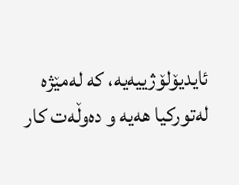ئایدیۆلۆژییه‌یه‌، كه‌ له‌مێژه‌ له‌توركیا هه‌یه‌ و ده‌وڵه‌ت كار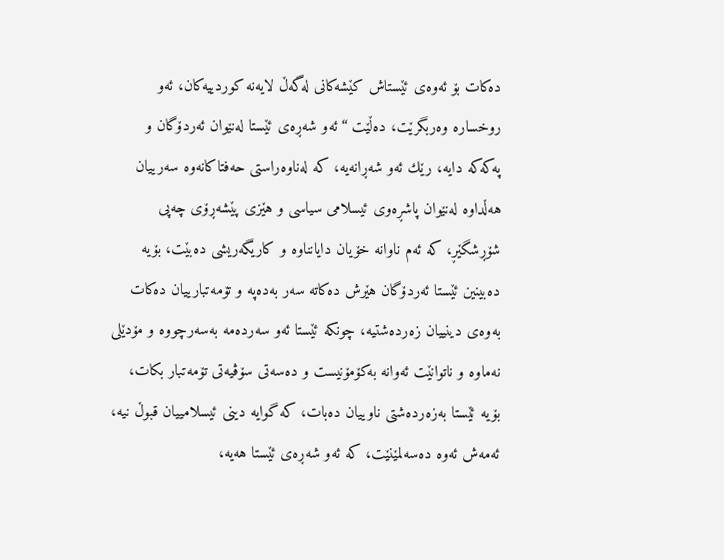ده‌كات بۆ ئه‌وه‌ی ئێستاش كێشه‌كانی له‌گه‌ڵ لایه‌نه‌ كوردییه‌كان، ئه‌و روخساره‌ وه‌ربگرێت، ده‌ڵێت “ئه‌و شه‌ڕه‌ی ئێستا له‌نێوان ئه‌ردۆگان و په‌كه‌كه‌ دایه‌، رێك ئه‌و شه‌ڕانه‌یه‌، كه‌ له‌ناوه‌راستی حه‌فتاكانه‌وه‌ سه‌رییان هه‌ڵداوه‌ له‌نێوان پاشڕه‌وی ئیسلامی سیاسی و هێزی پێشه‌ڕۆی چه‌پی شۆڕشگێڕ، كه‌ ئه‌م ناوانه‌ خۆیان دایانناوه‌ و كاریگه‌ریشی ده‌بێت، بۆیه‌ ده‌بینین ئێستا ئه‌ردۆگان هێرش ده‌كاته‌ سه‌ر به‌ده‌په‌ و تۆمه‌تبارییان ده‌كات به‌وه‌ی دینییان زه‌رده‌شتیه‌، چونكه‌ ئێستا ئه‌و سه‌رده‌مه‌ به‌سه‌رچووه‌ و مۆدێلی نه‌ماوه‌ و ناتوانێت ئه‌وانه‌ به‌كۆمۆنیست و ده‌سه‌تی سۆڤیه‌تی تۆمه‌تبار بكات، بۆیه‌ ئێستا به‌زه‌رده‌شتی ناوییان ده‌بات، كه‌ گوایه‌ دینی ئیسلامییان قبوڵ نیه‌، ئه‌مه‌ش ئه‌وه‌ ده‌سه‌لمێنێت، كه‌ ئه‌و شه‌ڕه‌ی ئێستا هه‌یه‌،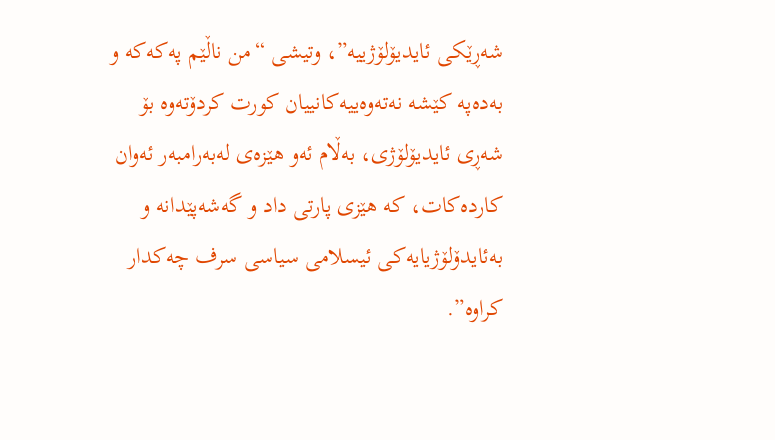شه‌ڕێكی ئایدیۆلۆژییه‌”، وتیشی “من ناڵێم په‌كه‌كه‌ و به‌ده‌په‌ كێشه‌ نه‌ته‌وه‌ییه‌كانییان كورت كردۆته‌وه‌ بۆ شه‌ڕی ئایدیۆلۆژی، به‌ڵام ئه‌و هێزه‌ی له‌به‌رامبه‌ر ئه‌وان كارده‌كات، كه‌ هێزی پارتی داد و گه‌شه‌پێدانه‌ و به‌ئایدۆلۆژیایه‌كی ئیسلامی سیاسی سرف چه‌كدار كراوه‌”.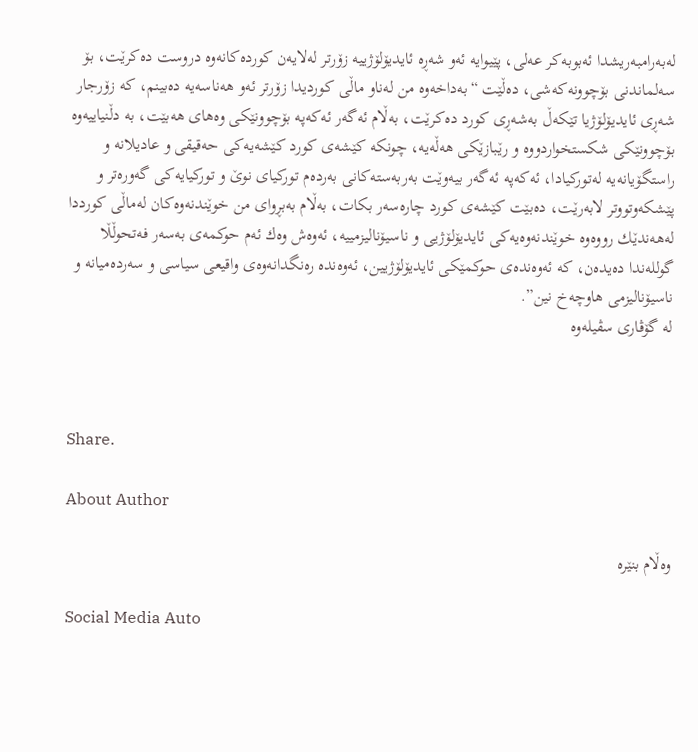له‌به‌رامبه‌ریشدا ئه‌بوبه‌كر عه‌لی، پێیوایه‌ ئه‌و شه‌ڕه‌ ئایدیۆلۆژییه‌ زۆرتر له‌لایه‌ن كورده‌كانه‌وه‌ دروست ده‌كرێت، بۆ سه‌لماندنی بۆچوونه‌كه‌شی، ده‌ڵێت “به‌داخه‌وه‌ من له‌ناو ماڵی كوردیدا زۆرتر ئه‌و هه‌ناسه‌یه‌ ده‌بینم، كه‌ زۆرجار شه‌ڕی ئایدیۆلۆژیا تێكه‌ڵ به‌شه‌ڕی كورد ده‌كرێت، به‌ڵام ئه‌گه‌ر ئه‌كه‌په‌ بۆچوونێكی وه‌های هه‌بێت، به‌ دڵنیاییه‌وه‌ بۆچوونێكی شكستخواردووه‌ و رێبازێكی هه‌ڵه‌یه‌، چونكه‌ كێشه‌ی كورد كێشه‌یه‌كی حه‌قیقی و عادیلانه‌ و راستگۆیانه‌یه‌ له‌توركیادا، ئه‌كه‌په‌ ئه‌گه‌ر بیه‌وێت به‌ربه‌سته‌كانی به‌رده‌م توركیای نوێ و توركیایه‌كی گه‌وره‌تر و پێشكه‌وتووتر لابه‌رێت، ده‌بێت كێشه‌ی كورد چاره‌سه‌ر بكات، به‌ڵام به‌بڕوای من خوێندنه‌وه‌كان له‌ماڵی كورددا له‌هه‌ندێك رووه‌وه‌ خوێندنه‌وه‌یه‌كی ئایدیۆلۆژیی و ناسیۆنالیزمییه‌، ئه‌وه‌ش وه‌ك ئه‌م حوكمه‌ی به‌سه‌ر فه‌تحوڵڵا گولله‌ندا ده‌یده‌ن، كه‌ ئه‌وه‌نده‌ی حوكمێكی ئایدیۆلۆژیین، ئه‌وه‌نده‌ ره‌نگدانه‌وه‌ی واقیعی سیاسی و سه‌رده‌میانه‌ و ناسیۆنالیزمی هاوچه‌خ نین”.
له‌ گۆڤاری سڤیله‌وه‌



Share.

About Author

وەڵام بنێرە

Social Media Auto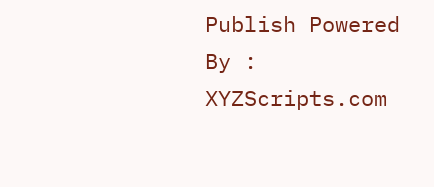Publish Powered By : XYZScripts.com